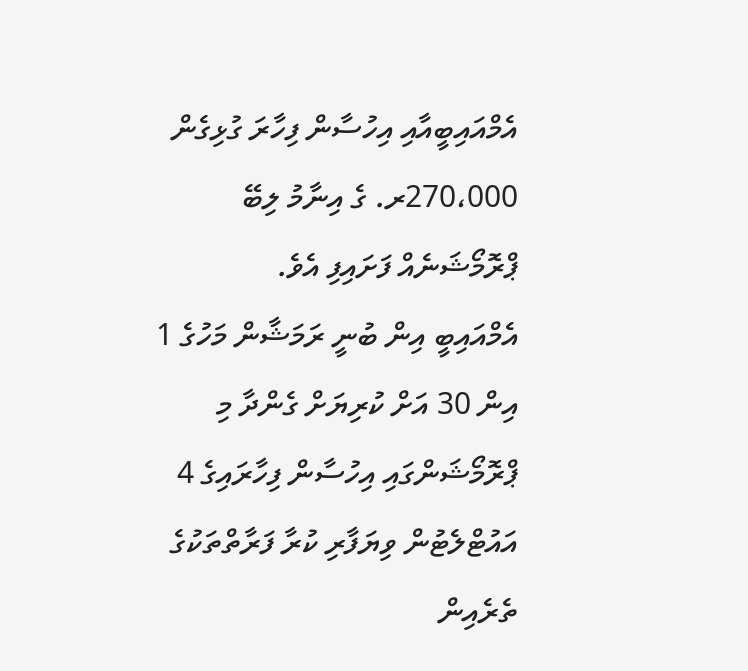އެމްއައިބީއާއި އިހުސާން ފިހާރަ ގުޅިގެން 270،000ރ. ގެ އިނާމު ލިބޭ ޕްރޮމޯޝަނެއް ފަށައިފި އެވެ.
އެމްއައިބީ އިން ބުނީ ރަމަޝާން މަހުގެ 1 އިން 30 އަށް ކުރިޔަށް ގެންދާ މި ޕްރޮމޯޝަންގައި އިހުސާން ފިހާރައިގެ 4 އައުޓްލެޓުން ވިޔަފާރި ކުރާ ފަރާތްތަކުގެ ތެރެއިން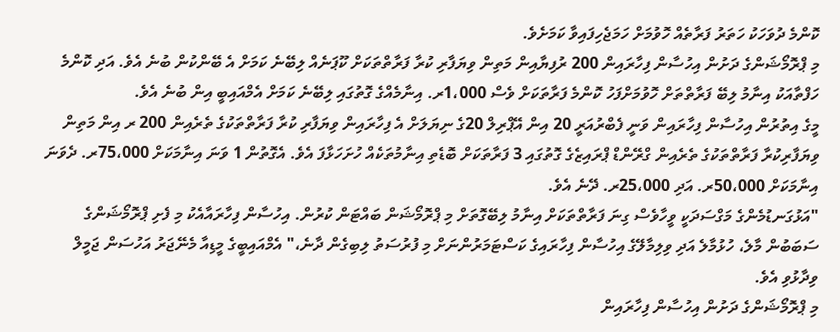ކޮންމެ ދުވަހަކު ހަތަރު ފަރާތެއް ހޮވުމަށް ހަމަޖެހިފައިވާ ކަމަށެވެ.
މި ޕްރޮމޯޝަންގެ ދަށުން އިހުސާން ފިހާރައިން 200 ރުފިޔާއިން މަތިން ވިޔަފާރި ކުރާ ފަރާތްތަކަށް ކޫޕަނެއް ލިބޭނެ ކަމަށް އެ ބޭންކުން ބުނެ އެވެ. އަދި ކޮންމެ ހަފްތާއަކު އިނާމު ލިބޭ ފަރާތްތަށް ހޮވުމަށްފަހު ކޮންމެ ފަރާތަކަށް ވެސް 1،000ރ. އިނާމެއްގެ ގޮތުގައި ލިބޭނެ ކަމަށް އެމްއައިބީ އިން ބުނެ އެވެ.
މީގެ އިތުރުން އިހުސާން ފިހާރައިން ވަނީ ފެބްރުއަރީ 20 އިން އޭޕްރިލް 20ގެ ނިޔަލަށް އެ ފިހާރައިން ވިޔަފާރި ކުރާ ފަރާތްތަކުގެ ތެރެއިން 200 ރ އިން މަތިން ވިޔަފާރިކުރާ ފަރާތްތަކުގެ ތެރެއިން ގްރޭންޑް ޕްރައިޒެގެ ގޮތުގައި 3 ފަރާތަކަށް ބޮޑެތި އިނާމުތަކެއް ހުށަހަޅާފަ އެވެ. އެގޮތުން 1 ވަނަ އިނާމަކަށް 75،000ރ. ދެވަނަ އިނާމަކަށް 50،000ރ. އަދި 25،000ރ. ދޭނެ އެވެ.
"އަޅުގަނޑުމެންގެ މަގްސަދަކީ ވީހާވެސް ގިނަ ފަރާތްތަކަށް އިނާމު ލިބޭގޮތަށް މި ޕްރޮމޯޝަން ބައްޓަން ކުރުން. އިހުސާން ފިހާރައާއެކު މި ފެށި ޕްރޮމޯޝަންގެ ސަބަބުން މާލެ، ހުޅުމާލެ އަދި ވިލިމާލޭގެ އިހުސާން ފިހާރައިގެ ކަސްޓަމަރުންނަށް މި ފުރުސަތު ލިބިގެން ދާނެ،" އެމްއައިބީގެ މީޑިއާ މެނޭޖަރު އަހުސަން ޖަމީލް ވިދާޅުވި އެވެ.
މި ޕްރޮމޯޝަންގެ ދަށުން އިހުސާން ފިހާރައިން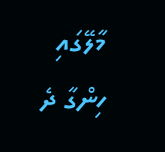މާލޭގައި ހިންގާ ދެ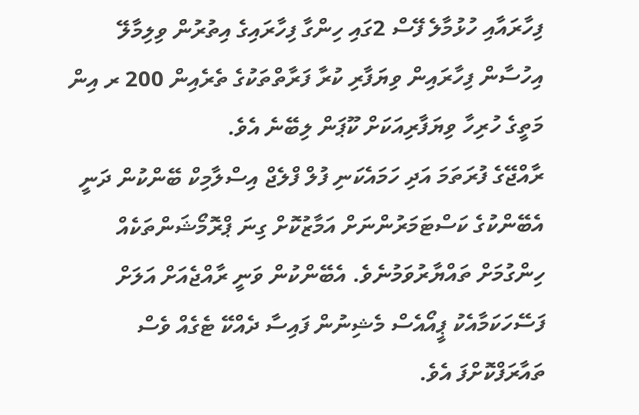ފިހާރައާއި ހުޅުމާލެ ފޭސް 2ގައި ހިންގާ ފިހާރައިގެ އިތުރުން ވިލިމާލޭ އިހުސާން ފިހާރައިން ވިޔަފާރި ކުރާ ފަރާތްތަކުގެ ތެރެއިން 200 ރ އިން މަތީގެ ހުރިހާ ވިޔަފާރިއަކަށް ކޫޕަން ލިބޭނެ އެވެ.
ރާއްޖޭގެ ފުރަތަމަ އަދި ހަމައެކަނި ފުލް ފްލެޖް އިސްލާމިކް ބޭންކުން ދަނީ އެބޭންކުގެ ކަސްޓަމަރުންނަށް އަމާޒުކޮށް ގިނަ ޕްރޮމޯޝަންތަކެއް ހިންގުމަށް ތައްޔާރުވަމުނެވެ. އެބޭންކުން ވަނީ ރާއްޖެއަށް އަލަށް ފަސޭހަކަމާއެކު ޕީއޯއެސް މެޝިނުން ފައިސާ ދެއްކޭ ޓެގެއް ވެސް ތައާރަފްކޮށްފަ އެވެ.